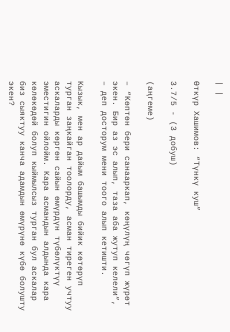| |

Өткүр Хашимов: “Түнкү куш”

3.7/5 - (3 добуш)

(аңгеме)

– “Көптөн бери санааркап, көңүлүң чөгүп жүрөт экен. Бир аз эс алып, таза аба жутуп келели”, – деп досторум мени тоого алып кетишти.

Кызык, мен ар дайым башымды бийик көтөрүп турган заңкайган тоолорду, асман тиреген учтуу аскаларды көргөн сайын өмүрдүн түбөлүктүү эместигин ойлойм. Кара асмандын алдында кара көлөкөдөй болуп кыймылсыз турган бул аскалар биз сыяктуу канча адамдын өмүрүнө күбө болушту экен?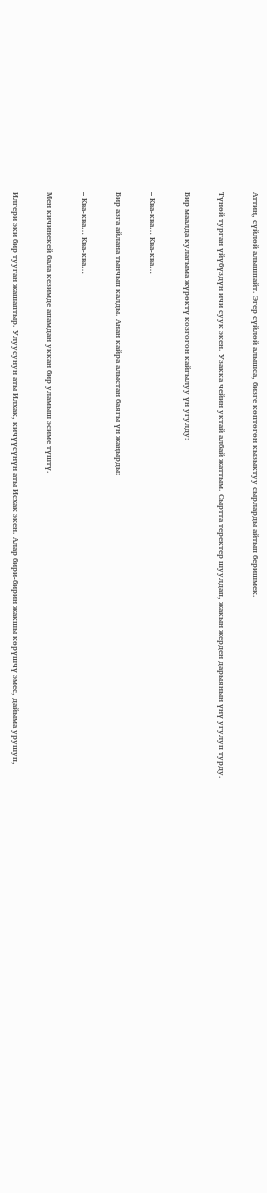Аттиң, сүйлөй алышпайт. Эгер сүйлөй алышса, бизге көптөгөн кызыктуу сырларды айтып беришмек.

Түнөй турган үйүбүздүн ичи суук экен. Узакка чейин уктай албай жаттым. Сыртта теректер шуулдап, жакын жерден дарыянын үнү угулуп турду.

Бир маалда кулагыма жүрөктү козгогон кайгылуу үн угулду:

– Ква-ква… Ква-ква…

Бир азга айлана тынчып калды. Анан кайра алыстан баягы үн жаңырды:

– Ква-ква… Ква-ква…

Мен кичинекей бала кезимде апамдан уккан бир уламыш эсиме түштү.

Илгери эки бир тууган жашаптыр. Улуусунун аты Илхак, кичүүсүнүн аты Исхак экен. Алар бири-бирин жакшы көрүшчү эмес, дайыма урушуп,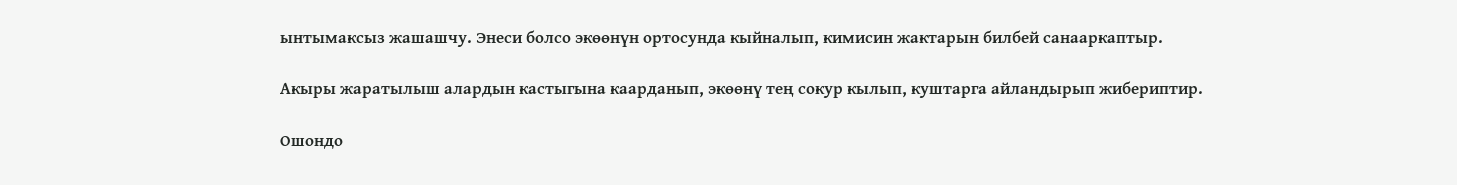ынтымаксыз жашашчу. Энеси болсо экөөнүн ортосунда кыйналып, кимисин жактарын билбей санааркаптыр.

Акыры жаратылыш алардын кастыгына каарданып, экөөнү тең сокур кылып, куштарга айландырып жибериптир.

Ошондо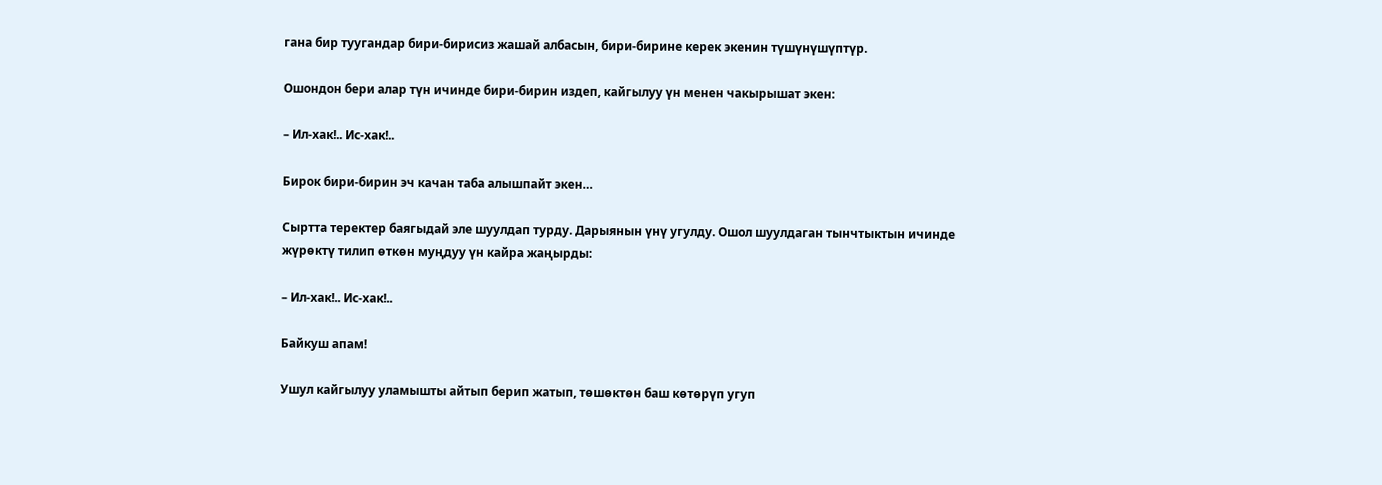гана бир туугандар бири-бирисиз жашай албасын, бири-бирине керек экенин түшүнүшүптүр.

Ошондон бери алар түн ичинде бири-бирин издеп, кайгылуу үн менен чакырышат экен:

– Ил-хак!.. Ис-хак!..

Бирок бири-бирин эч качан таба алышпайт экен…

Сыртта теректер баягыдай эле шуулдап турду. Дарыянын үнү угулду. Ошол шуулдаган тынчтыктын ичинде жүрөктү тилип өткөн муңдуу үн кайра жаңырды:

– Ил-хак!.. Ис-хак!..

Байкуш апам!

Ушул кайгылуу уламышты айтып берип жатып, төшөктөн баш көтөрүп угуп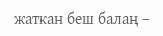жаткан беш балаң –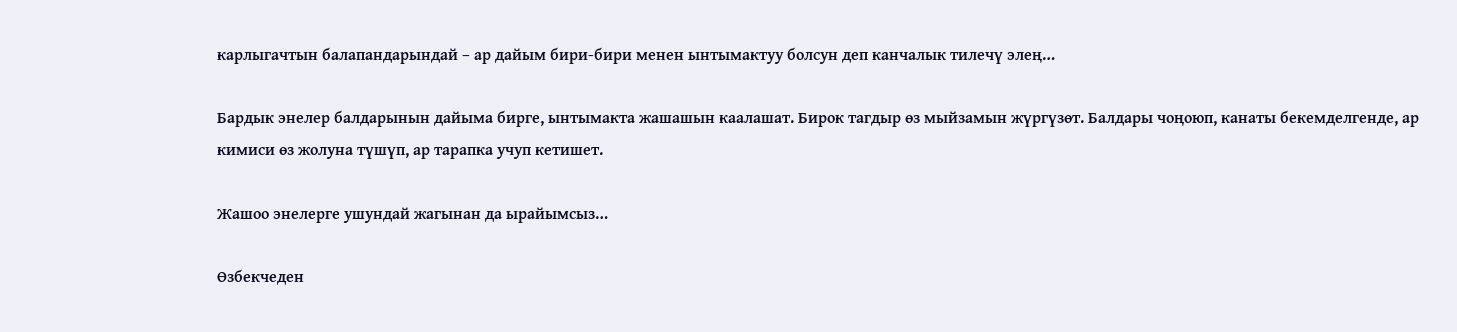карлыгачтын балапандарындай – ар дайым бири-бири менен ынтымактуу болсун деп канчалык тилечү элең…

Бардык энелер балдарынын дайыма бирге, ынтымакта жашашын каалашат. Бирок тагдыр өз мыйзамын жүргүзөт. Балдары чоңоюп, канаты бекемделгенде, ар кимиси өз жолуна түшүп, ар тарапка учуп кетишет.

Жашоо энелерге ушундай жагынан да ырайымсыз…

Өзбекчеден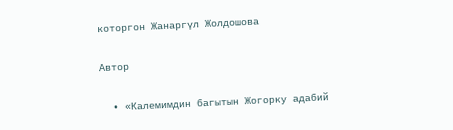которгон Жанаргүл Жолдошова

Автор

  • «Калемимдин багытын Жогорку адабий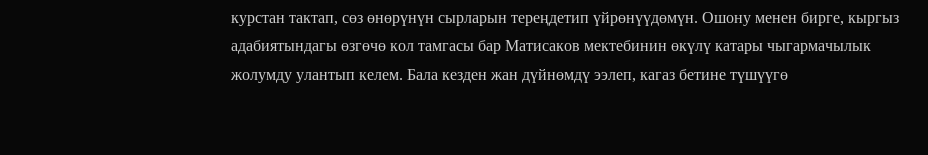курстан тактап, сөз өнөрүнүн сырларын тереңдетип үйрөнүүдөмүн. Ошону менен бирге, кыргыз адабиятындагы өзгөчө кол тамгасы бар Матисаков мектебинин өкүлү катары чыгармачылык жолумду улантып келем. Бала кезден жан дүйнөмдү ээлеп, кагаз бетине түшүүгө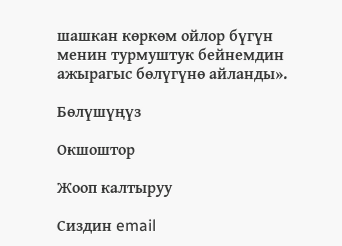шашкан көркөм ойлор бүгүн менин турмуштук бейнемдин ажырагыс бөлүгүнө айланды».

Бөлүшүңүз

Окшоштор

Жооп калтыруу

Сиздин email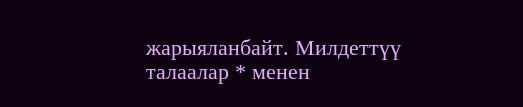жарыяланбайт. Милдеттүү талаалар * менен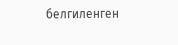белгиленген